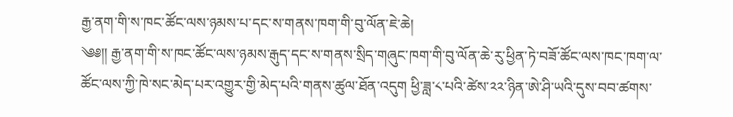རྒྱ་ནག་གི་ས་ཁང་ཚོང་ལས་ཉམས་པ་དང་ས་གནས་ཁག་གི་བུ་ལོན་ཇེ་ཆེ།
༄༅།། རྒྱ་ནག་གི་ས་ཁང་ཚོང་ལས་ཉམས་རྒུད་དང་ས་གནས་སྲིད་གཞུང་ཁག་གི་བུ་ལོན་ཆེ་རུ་ཕྱིན་ཏེ་བཟོ་ཚོང་ལས་ཁང་ཁག་ལ་ཚོང་ལས་ཀྱི་ཁེ་སང་མེད་པར་འགྱུར་གྱི་མེད་པའི་གནས་ཚུལ་ཐོན་འདུག ཕྱི་ཟླ་༨་པའི་ཚེས་༢༢་ཉིན་ཨེ་ཤི་ཡའི་དུས་བབ་ཚགས་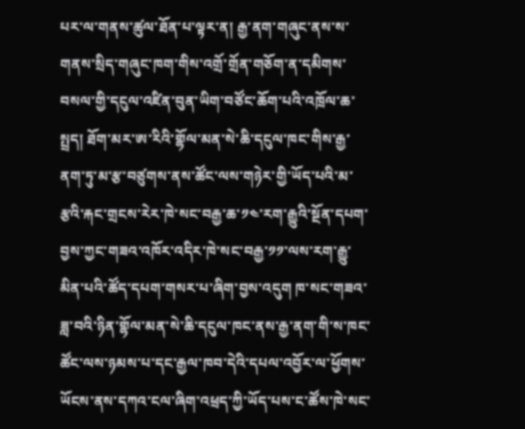པར་ལ་གནས་ཚུལ་ཐོན་པ་ལྟར་ན། རྒྱ་ནག་གཞུང་ནས་ས་གནས་སྲིད་གཞུང་ཁག་གིས་འགྲོ་གྲོན་གཅོག་ན་དམིགས་བསལ་གྱི་དངུལ་འཛིན་བུན་ཡིག་བཙོང་ཆོག་པའི་འཁྲོལ་ཆ་སྤྲད། ཐོག་མར་ཨ་རིའི་གྷོལ་མན་སེ་ཆི་དངུལ་ཁང་གིས་རྒྱ་ནག་ཏུ་མ་རྩ་བཙུགས་ནས་ཚོང་ལས་གཉེར་གྱི་ཡོད་པའི་མ་རྩའི་རྐང་གྲངས་རེར་ཁེ་སང་བརྒྱ་ཆ་༡༤་རག་རྒྱུའི་སྔོན་དཔག་བྱས་ཀྱང་གཟའ་འཁོར་འདིར་ཁེ་སང་བརྒྱ་༡༡་ལས་རག་རྒྱུ་མིན་པའི་ཚོད་དཔག་གསར་པ་ཞིག་བྱས་འདུག ཁ་སང་གཟའ་ཟླ་བའི་ཉིན་གྷོལ་མན་སེ་ཆི་དངུལ་ཁང་ནས་རྒྱ་ནག་གི་ས་ཁང་ཚོང་ལས་ཉམས་པ་དང་རྒྱལ་ཁབ་དེའི་དཔལ་འབྱོར་ལ་ཕྱོགས་ཡོངས་ནས་དཀའ་ངལ་ཞིག་འཕྲད་ཀྱི་ཡོད་པས་ང་ཚོས་ཁེ་སང་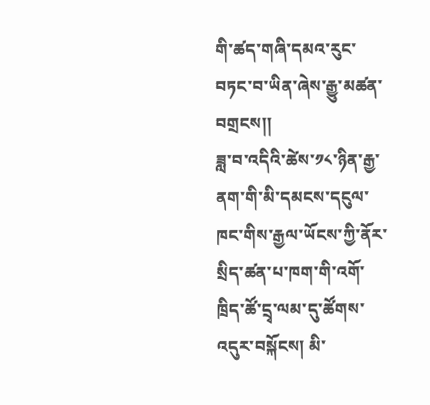གི་ཚད་གཞི་དམའ་རུང་བཏང་བ་ཡིན་ཞེས་རྒྱུ་མཚན་བགྲངས།།
ཟླ་བ་འདིའི་ཚེས་༡༨་ཉིན་རྒྱ་ནག་གི་མི་དམངས་དངུལ་ཁང་གིས་རྒྱལ་ཡོངས་ཀྱི་ནོར་སྲིད་ཚན་པ་ཁག་གི་འགོ་ཁྲིད་ཚོ་དྲྭ་ལམ་དུ་ཚོགས་འདུར་བསྐོངས། མི་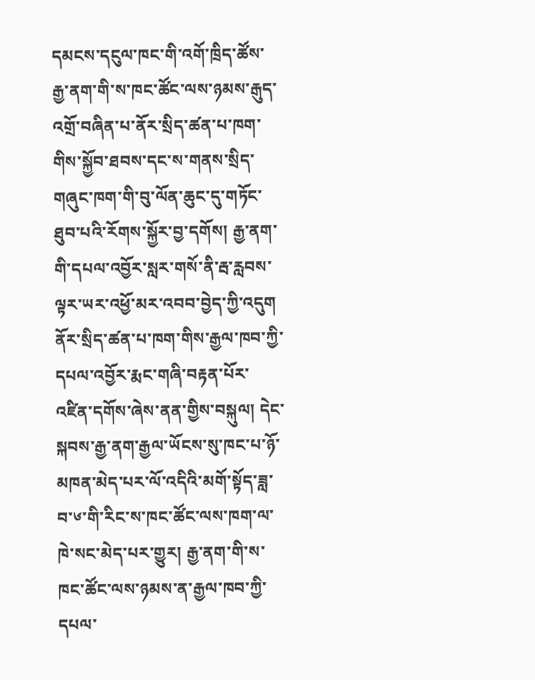དམངས་དངུལ་ཁང་གི་འགོ་ཁྲིད་ཚོས་རྒྱ་ནག་གི་ས་ཁང་ཚོང་ལས་ཉམས་རྒུད་འགྲོ་བཞིན་པ་ནོར་སྲིད་ཚན་པ་ཁག་གིས་སྐྱོབ་ཐབས་དང་ས་གནས་སྲིད་གཞུང་ཁག་གི་བུ་ལོན་ཆུང་དུ་གཏོང་ཐུབ་པའི་རོགས་སྐྱོར་བྱ་དགོས། རྒྱ་ནག་གི་དཔལ་འབྱོར་སླར་གསོ་ནི་རྦ་རླབས་ལྟར་ཡར་འཕྱོ་མར་འབབ་བྱེད་ཀྱི་འདུག ནོར་སྲིད་ཚན་པ་ཁག་གིས་རྒྱལ་ཁབ་ཀྱི་དཔལ་འབྱོར་རྨང་གཞི་བརྟན་པོར་འཛིན་དགོས་ཞེས་ནན་གྱིས་བསྐུལ། དེང་སྐབས་རྒྱ་ནག་རྒྱལ་ཡོངས་སུ་ཁང་པ་ཉོ་མཁན་མེད་པར་ལོ་འདིའི་མགོ་སྟོད་ཟླ་བ་༦་གི་རིང་ས་ཁང་ཚོང་ལས་ཁག་ལ་ཁེ་སང་མེད་པར་གྱུར། རྒྱ་ནག་གི་ས་ཁང་ཚོང་ལས་ཉམས་ན་རྒྱལ་ཁབ་ཀྱི་དཔལ་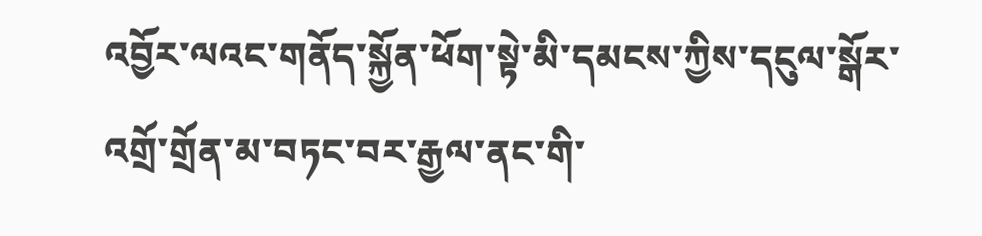འབྱོར་ལའང་གནོད་སྐྱོན་ཕོག་སྟེ་མི་དམངས་ཀྱིས་དངུལ་སྒོར་འགྲོ་གྲོན་མ་བཏང་བར་རྒྱལ་ནང་གི་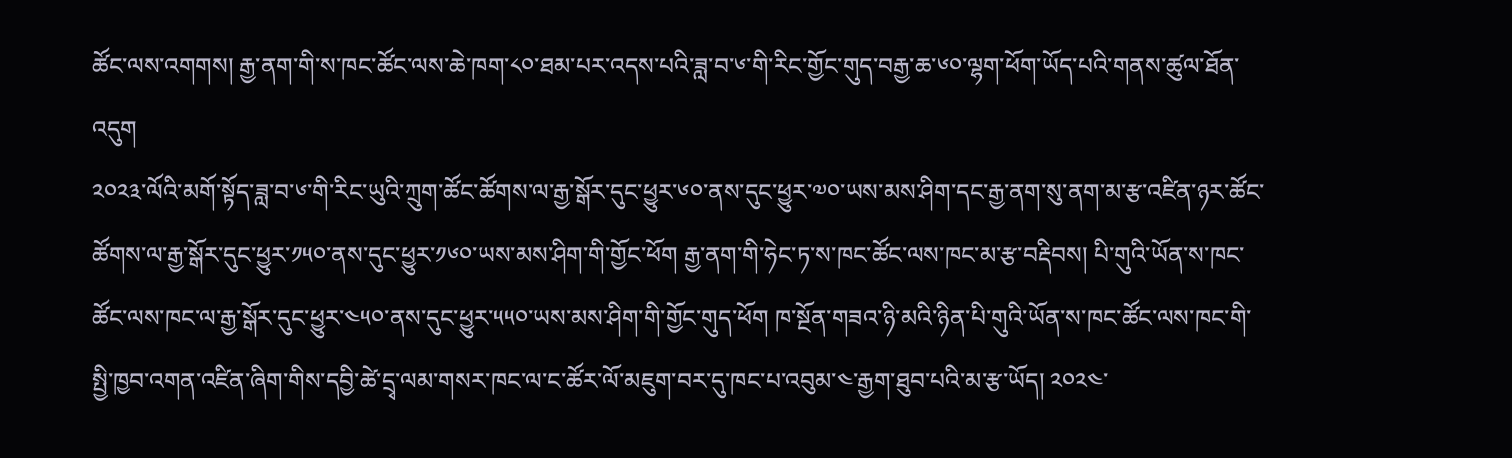ཚོང་ལས་འགགས། རྒྱ་ནག་གི་ས་ཁང་ཚོང་ལས་ཆེ་ཁག་༨༠་ཐམ་པར་འདས་པའི་ཟླ་བ་༦་གི་རིང་གྱོང་གུད་བརྒྱ་ཆ་༦༠་ལྷག་ཕོག་ཡོད་པའི་གནས་ཚུལ་ཐོན་འདུག
༢༠༢༣་ལོའི་མགོ་སྟོད་ཟླ་བ་༦་གི་རིང་ཡུའི་ཀྲུག་ཚོང་ཚོགས་ལ་རྒྱ་སྒོར་དུང་ཕྱུར་༦༠་ནས་དུང་ཕྱུར་༧༠་ཡས་མས་ཤིག་དང་རྒྱ་ནག་སུ་ནག་མ་རྩ་འཛིན་ཉར་ཚོང་ཚོགས་ལ་རྒྱ་སྒོར་དུང་ཕྱུར་༡༥༠་ནས་དུང་ཕྱུར་༡༦༠་ཡས་མས་ཤིག་གི་གྱོང་ཕོག རྒྱ་ནག་གི་ཧེང་ཏ་ས་ཁང་ཚོང་ལས་ཁང་མ་རྩ་བརྡིབས། པི་གུའི་ཡོན་ས་ཁང་ཚོང་ལས་ཁང་ལ་རྒྱ་སྒོར་དུང་ཕྱུར་༤༥༠་ནས་དུང་ཕྱུར་༥༥༠་ཡས་མས་ཤིག་གི་གྱོང་གུད་ཕོག ཁ་སྔོན་གཟའ་ཉི་མའི་ཉིན་པི་གུའི་ཡོན་ས་ཁང་ཚོང་ལས་ཁང་གི་སྤྱི་ཁྱབ་འགན་འཛིན་ཞིག་གིས་དབྱི་ཚེ་དྲྭ་ལམ་གསར་ཁང་ལ་ང་ཚོར་ལོ་མཇུག་བར་དུ་ཁང་པ་འབུམ་༤་རྒྱག་ཐུབ་པའི་མ་རྩ་ཡོད། ༢༠༢༤་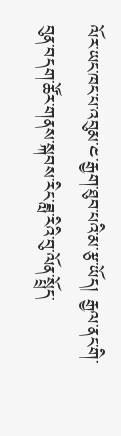ལོར་ཡང་ཁང་པ་འབུམ་༤་རྒྱག་ཐུབ་པའི་མ་རྩ་ཡོད། རྒྱལ་ནང་གི་བུན་བདག་ཚོར་གནས་སྐབས་རིང་ཟླ་རིའི་བུ་ལོན་སྤྲོད་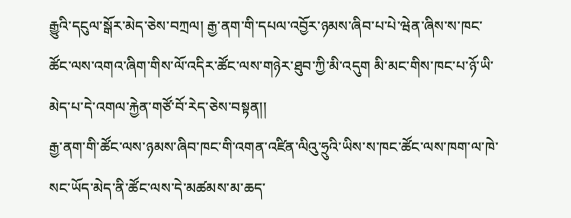རྒྱུའི་དངུལ་སྒོར་མེད་ཅེས་བཀྲལ། རྒྱ་ནག་གི་དཔལ་འབྱོར་ཉམས་ཞིབ་པ་པེ་ཝེན་ཞིས་ས་ཁང་ཚོང་ལས་འགའ་ཞིག་གིས་ལོ་འདིར་ཚོང་ལས་གཉེར་ཐུབ་ཀྱི་མི་འདུག མི་མང་གིས་ཁང་པ་ཉོ་ཡི་མེད་པ་དེ་འགལ་རྐྱེན་གཙོ་བོ་རེད་ཅེས་བསྟན།།
རྒྱ་ནག་གི་ཚོང་ལས་ཉམས་ཞིབ་ཁང་གི་འགན་འཛིན་ལིའུ་ཧྲུའི་ཡིས་ས་ཁང་ཚོང་ལས་ཁག་ལ་ཁེ་སང་ཡོད་མེད་ནི་ཚོང་ལས་དེ་མཚམས་མ་ཆད་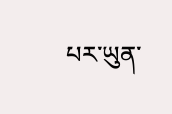པར་ཡུན་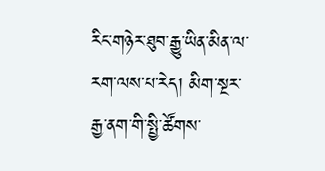རིང་གཉེར་ཐུབ་རྒྱུ་ཡིན་མིན་ལ་རག་ལས་པ་རེད། མིག་སྔར་རྒྱ་ནག་གི་སྤྱི་ཚོགས་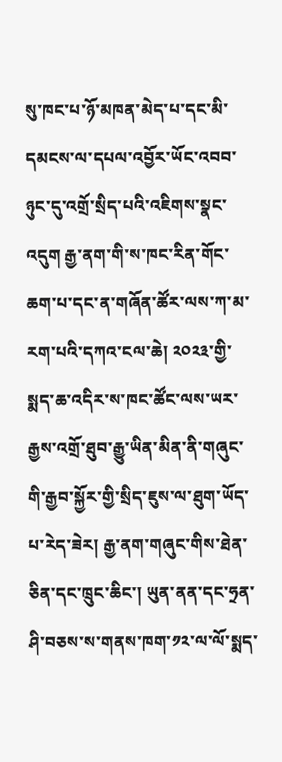སུ་ཁང་པ་ཉོ་མཁན་མེད་པ་དང་མི་དམངས་ལ་དཔལ་འབྱོར་ཡོང་འབབ་ཉུང་དུ་འགྲོ་སྲིད་པའི་འཇིགས་སྣང་འདུག རྒྱ་ནག་གི་ས་ཁང་རིན་གོང་ཆག་པ་དང་ན་གཞོན་ཚོར་ལས་ཀ་མ་རག་པའི་དཀའ་ངལ་ཆེ། ༢༠༢༣་གྱི་སྨད་ཆ་འདིར་ས་ཁང་ཚོང་ལས་ཡར་རྒྱས་འགྲོ་ཐུབ་རྒྱུ་ཡིན་མིན་ནི་གཞུང་གི་རྒྱབ་སྐྱོར་གྱི་སྲིད་ཇུས་ལ་ཐུག་ཡོད་པ་རེད་ཟེར། རྒྱ་ནག་གཞུང་གིས་ཐེན་ཅིན་དང་ཁྲུང་ཆིང་། ཡུན་ནན་དང་ཧྲན་ཤི་བཅས་ས་གནས་ཁག་༡༢་ལ་ལོ་སྨད་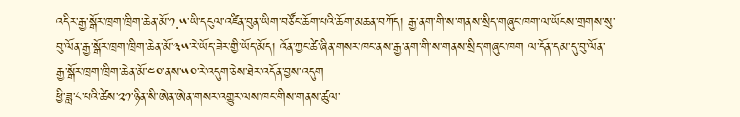འདིར་རྒྱ་སྒོར་ཁྲག་ཁྲིག་ཆེན་མོ་༡.༥་ཡི་དངུལ་འཛིན་བུན་ཡིག་བཙོང་ཆོག་པའི་ཆོག་མཆན་བཀོད། རྒྱ་ནག་གི་ས་གནས་སྲིད་གཞུང་ཁག་ལ་ཡོངས་གྲགས་སུ་བུ་ལོན་རྒྱ་སྒོར་ཁྲག་ཁྲིག་ཆེན་མོ་༣༥་རེ་ཡོད་ཟེར་གྱི་ཡོད་མོད། འོན་ཀྱང་ཚེ་ཞིན་གསར་ཁང་ནས་རྒྱ་ནག་གི་ས་གནས་སྲིད་གཞུང་ཁག ལ་དོན་དམ་དུ་བུ་ལོན་རྒྱ་སྒོར་ཁྲག་ཁྲིག་ཆེན་མོ་༤༠་ནས་༥༠་རེ་འདུག་ཅེས་ཐེར་འདོན་བྱས་འདུག
ཕྱི་ཟླ་༨་པའི་ཚེས་༢༡་ཉིན་སི་ཨེན་ཨེན་གསར་འགྱུར་ལས་ཁང་གིས་གནས་ཚུལ་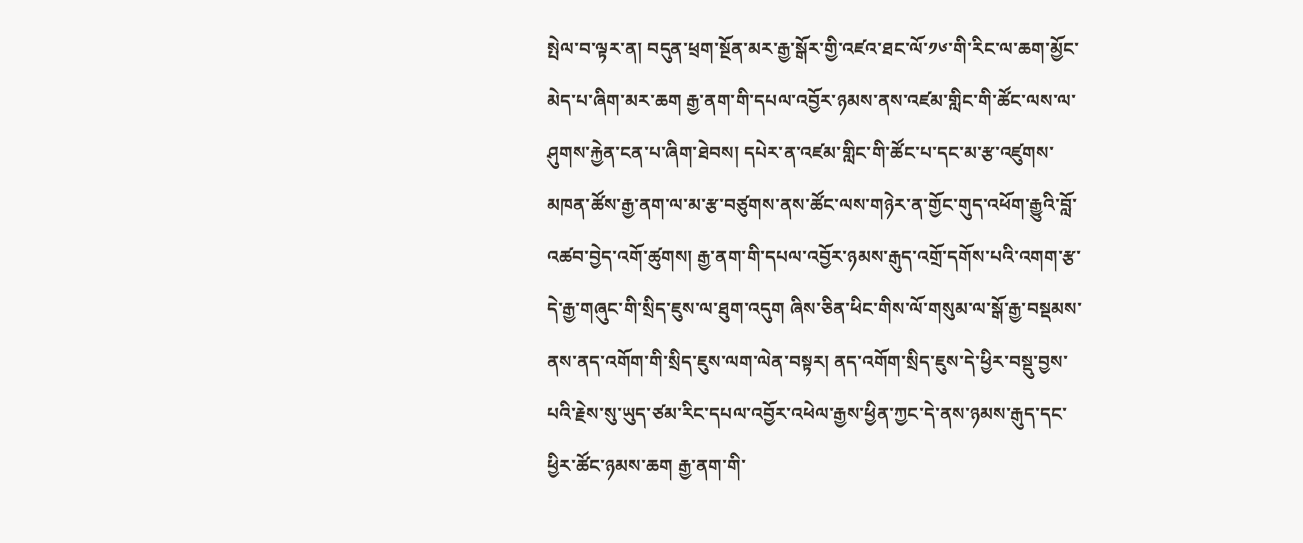སྤེལ་བ་ལྟར་ན། བདུན་ཕྲག་སྔོན་མར་རྒྱ་སྒོར་གྱི་འཛའ་ཐང་ལོ་༡༦་གི་རིང་ལ་ཆག་མྱོང་མེད་པ་ཞིག་མར་ཆག རྒྱ་ནག་གི་དཔལ་འབྱོར་ཉམས་ནས་འཛམ་གླིང་གི་ཚོང་ལས་ལ་ཤུགས་རྐྱེན་ངན་པ་ཞིག་ཐེབས། དཔེར་ན་འཛམ་གླིང་གི་ཚོང་པ་དང་མ་རྩ་འཛུགས་མཁན་ཚོས་རྒྱ་ནག་ལ་མ་རྩ་བཙུགས་ནས་ཚོང་ལས་གཉེར་ན་གྱོང་གུད་འཕོག་རྒྱུའི་བློ་འཚབ་བྱེད་འགོ་ཚུགས། རྒྱ་ནག་གི་དཔལ་འབྱོར་ཉམས་རྒུད་འགྲོ་དགོས་པའི་འགག་རྩ་དེ་རྒྱ་གཞུང་གི་སྲིད་ཇུས་ལ་ཐུག་འདུག ཞིས་ཅིན་ཕིང་གིས་ལོ་གསུམ་ལ་སྒོ་རྒྱ་བསྡམས་ནས་ནད་འགོག་གི་སྲིད་ཇུས་ལག་ལེན་བསྟར། ནད་འགོག་སྲིད་ཇུས་དེ་ཕྱིར་བསྡུ་བྱས་པའི་རྗེས་སུ་ཡུད་ཙམ་རིང་དཔལ་འབྱོར་འཕེལ་རྒྱས་ཕྱིན་ཀྱང་དེ་ནས་ཉམས་རྒུད་དང་ཕྱིར་ཚོང་ཉམས་ཆག རྒྱ་ནག་གི་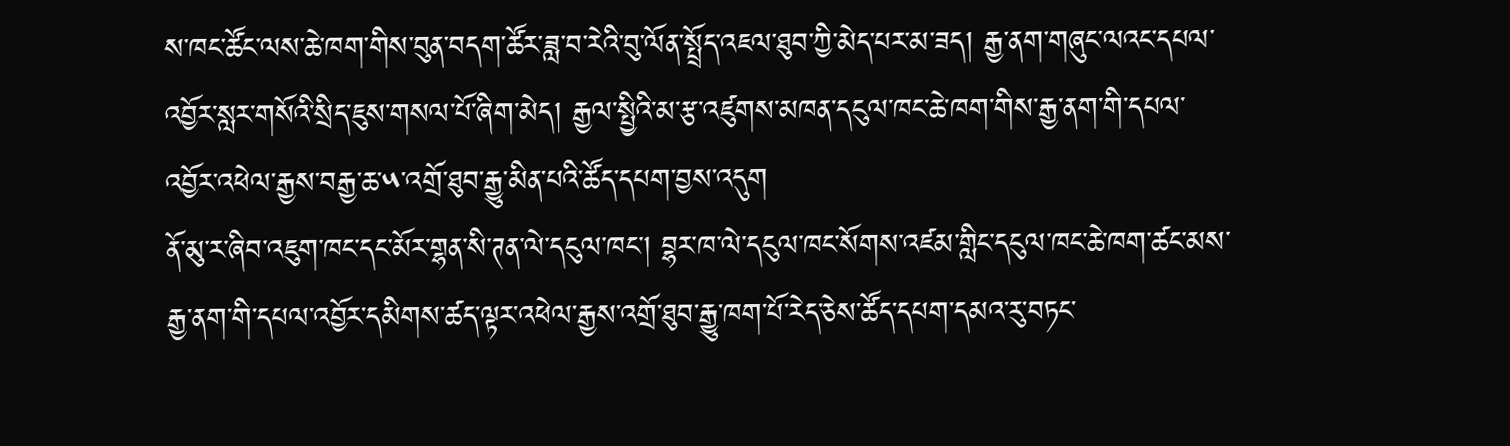ས་ཁང་ཚོང་ལས་ཆེ་ཁག་གིས་བུན་བདག་ཚོར་ཟླ་བ་རེའི་བུ་ལོན་སྤྲོད་འཇལ་ཐུབ་ཀྱི་མེད་པར་མ་ཟད། རྒྱ་ནག་གཞུང་ལའང་དཔལ་འབྱོར་སླར་གསོའི་སྲིད་ཇུས་གསལ་པོ་ཞིག་མེད། རྒྱལ་སྤྱིའི་མ་རྩ་འཛུགས་མཁན་དངུལ་ཁང་ཆེ་ཁག་གིས་རྒྱ་ནག་གི་དཔལ་འབྱོར་འཕེལ་རྒྱས་བརྒྱ་ཆ་༥་འགྲོ་ཐུབ་རྒྱུ་མིན་པའི་ཚོད་དཔག་བྱས་འདུག
ནོ་མུ་ར་ཞིབ་འཇུག་ཁང་དང་མོར་གྷན་སི་ཊན་ལེ་དངུལ་ཁང་། བྷར་ཁ་ལེ་དངུལ་ཁང་སོགས་འཛམ་གླིང་དངུལ་ཁང་ཆེ་ཁག་ཚང་མས་རྒྱ་ནག་གི་དཔལ་འབྱོར་དམིགས་ཚད་ལྟར་འཕེལ་རྒྱས་འགྲོ་ཐུབ་རྒྱུ་ཁག་པོ་རེད་ཅེས་ཚོད་དཔག་དམའ་རུ་བཏང་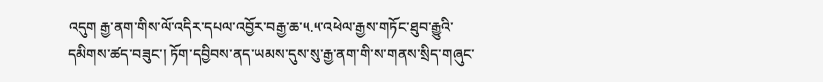འདུག རྒྱ་ནག་གིས་ལོ་འདིར་དཔལ་འབྱོར་བརྒྱ་ཆ་༥.༥་འཕེལ་རྒྱས་གཏོང་ཐུབ་རྒྱུའི་དམིགས་ཚད་བཟུང་། ཏོག་དབྱིབས་ནད་ཡམས་དུས་སུ་རྒྱ་ནག་གི་ས་གནས་སྲིད་གཞུང་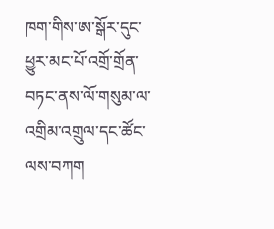ཁག་གིས་ཨ་སྒོར་དུང་ཕྱུར་མང་པོ་འགྲོ་གྲོན་བཏང་ནས་ལོ་གསུམ་ལ་འགྲིམ་འགྲུལ་དང་ཚོང་ལས་བཀག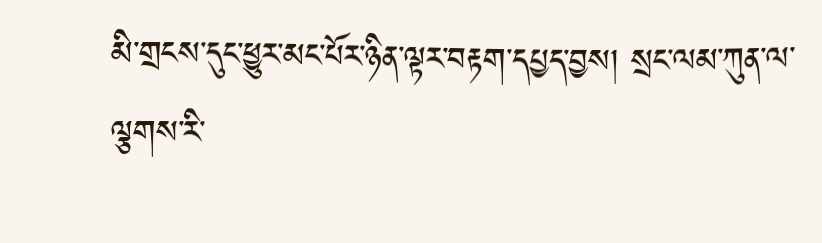མི་གྲངས་དུང་ཕྱུར་མང་པོར་ཉིན་ལྟར་བརྟག་དཔྱད་བྱས། སྲང་ལམ་ཀུན་ལ་ལྕགས་རི་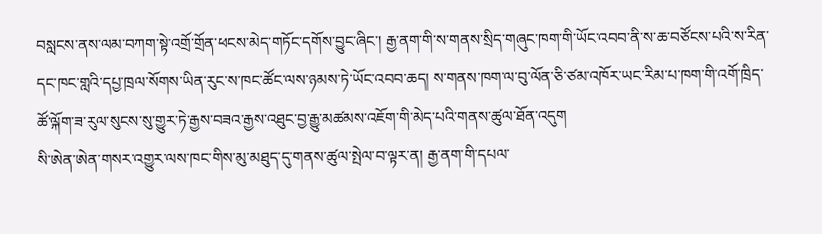བསླངས་ནས་ལམ་བཀག་སྟེ་འགྲོ་གྲོན་ཕངས་མེད་གཏོང་དགོས་བྱུང་ཞིང་། རྒྱ་ནག་གི་ས་གནས་སྲིད་གཞུང་ཁག་གི་ཡོང་འབབ་ནི་ས་ཆ་བཙོངས་པའི་ས་རིན་དང་ཁང་གླའི་དཔྱ་ཁྲལ་སོགས་ཡིན་རུང་ས་ཁང་ཚོང་ལས་ཉམས་ཏེ་ཡོང་འབབ་ཆད། ས་གནས་ཁག་ལ་བུ་ལོན་ཅི་ཙམ་འཁོར་ཡང་རིམ་པ་ཁག་གི་འགོ་ཁྲིད་ཚོ་ལྐོག་ཟ་རུལ་སུངས་སུ་གྱུར་ཏེ་རྒྱས་བཟའ་རྒྱས་འཐུང་བྱ་རྒྱུ་མཚམས་འཇོག་གི་མེད་པའི་གནས་ཚུལ་ཐོན་འདུག
སི་ཨེན་ཨེན་གསར་འགྱུར་ལས་ཁང་གིས་མུ་མཐུད་དུ་གནས་ཚུལ་སྤེལ་བ་ལྟར་ན། རྒྱ་ནག་གི་དཔལ་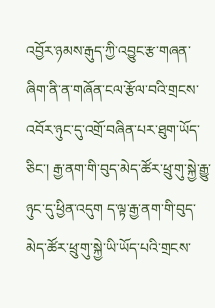འབྱོར་ཉམས་རྒུད་ཀྱི་འབྱུང་རྩ་གཞན་ཞིག་ནི་ན་གཞོན་ངལ་རྩོལ་བའི་གྲངས་འབོར་ཉུང་དུ་འགྲོ་བཞིན་པར་ཐུག་ཡོད་ཅིང་། རྒྱ་ནག་གི་བུད་མེད་ཚོར་ཕྲུ་གུ་སྐྱེ་རྒྱུ་ཉུང་དུ་ཕྱིན་འདུག ད་ལྟ་རྒྱ་ནག་གི་བུད་མེད་ཚོར་ཕྲུ་གུ་སྐྱེ་ཡི་ཡོད་པའི་གྲངས་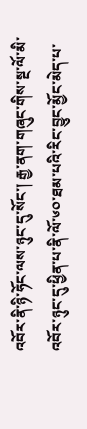འབོར་ནི་ཉི་ཧོང་ལས་ཉུང་དུ་སོང་། རྒྱ་ནག་གཞུང་གིས་སྔ་ལོ་མི་འབོར་ཉུང་དུ་ཕྱིན་པ་ནི་ལོ་༦༠་ཐམ་པའི་རིང་བྱུང་མྱོང་མེད་པ་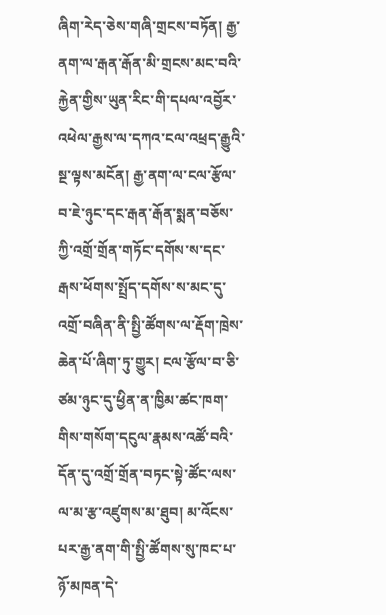ཞིག་རེད་ཅེས་གཞི་གྲངས་བཏོན། རྒྱ་ནག་ལ་རྒན་རྒོན་མི་གྲངས་མང་བའི་རྐྱེན་གྱིས་ཡུན་རིང་གི་དཔལ་འབྱོར་འཕེལ་རྒྱས་ལ་དཀའ་ངལ་འཕྲད་རྒྱུའི་སྔ་ལྟས་མངོན། རྒྱ་ནག་ལ་ངལ་རྩོལ་བ་ཇེ་ཉུང་དང་རྒན་རྒོན་སྨན་བཅོས་ཀྱི་འགྲོ་གྲོན་གཏོང་དགོས་ས་དང་རྒས་ཕོགས་སྤྲོད་དགོས་ས་མང་དུ་འགྲོ་བཞིན་ནི་སྤྱི་ཚོགས་ལ་རྡོག་ཁྲེས་ཆེན་པོ་ཞིག་ཏུ་གྱུར། ངལ་རྩོལ་བ་ཅི་ཙམ་ཉུང་དུ་ཕྱིན་ན་ཁྱིམ་ཚང་ཁག་གིས་གསོག་དངུལ་རྣམས་འཚོ་བའི་དོན་དུ་འགྲོ་གྲོན་བཏང་སྟེ་ཚོང་ལས་ལ་མ་རྩ་འཛུགས་མ་ཐུབ། མ་འོངས་པར་རྒྱ་ནག་གི་སྤྱི་ཚོགས་སུ་ཁང་པ་ཉོ་མཁན་དེ་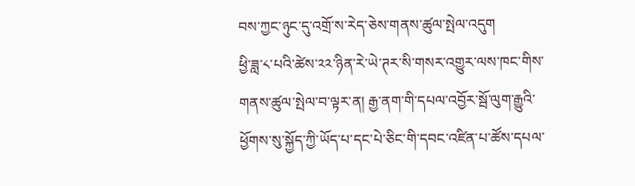བས་ཀྱང་ཉུང་དུ་འགྲོ་ས་རེད་ཅེས་གནས་ཚུལ་སྤེལ་འདུག
ཕྱི་ཟླ་༨་པའི་ཚེས་༢༢་ཉིན་རེ་ཡེ་ཊར་སི་གསར་འགྱུར་ལས་ཁང་གིས་གནས་ཚུལ་སྤེལ་བ་ལྟར་ན། རྒྱ་ནག་གི་དཔལ་འབྱོར་སྦོ་ལུག་རྒྱུའི་ཕྱོགས་སུ་སྐྱོད་ཀྱི་ཡོད་པ་དང་པེ་ཅིང་གི་དབང་འཛིན་པ་ཚོས་དཔལ་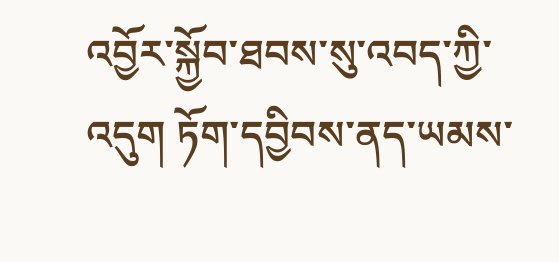འབྱོར་སྐྱོབ་ཐབས་སུ་འབད་ཀྱི་འདུག ཏོག་དབྱིབས་ནད་ཡམས་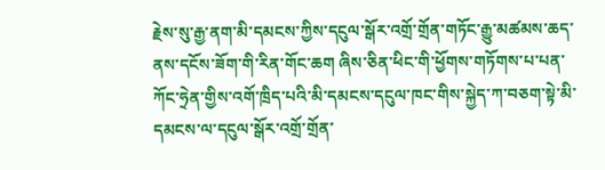རྗེས་སུ་རྒྱ་ནག་མི་དམངས་ཀྱིས་དངུལ་སྒོར་འགྲོ་གྲོན་གཏོང་རྒྱུ་མཚམས་ཆད་ནས་དངོས་ཟོག་གི་རིན་གོང་ཆག ཞིས་ཅིན་ཕིང་གི་ཕྱོགས་གཏོགས་པ་པན་ཀོང་ཧྲེན་གྱིས་འགོ་ཁྲིད་པའི་མི་དམངས་དངུལ་ཁང་གིས་སྐྱེད་ཀ་བཅག་སྟེ་མི་དམངས་ལ་དངུལ་སྒོར་འགྲོ་གྲོན་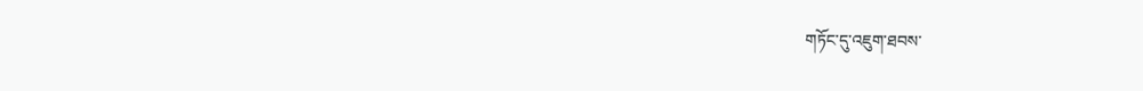གཏོང་དུ་འཇུག་ཐབས་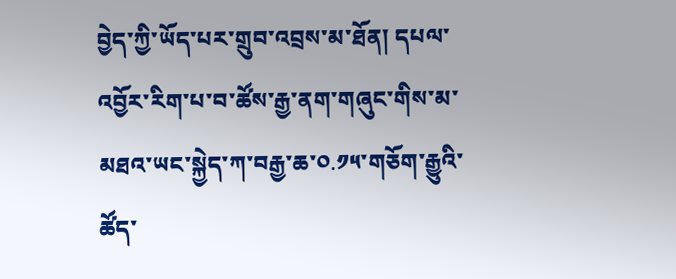བྱེད་ཀྱི་ཡོད་པར་གྲུབ་འབྲས་མ་ཐོན། དཔལ་འབྱོར་རིག་པ་བ་ཚོས་རྒྱ་ནག་གཞུང་གིས་མ་མཐའ་ཡང་སྐྱེད་ཀ་བརྒྱ་ཆ་༠.༡༥་གཅོག་རྒྱུའི་ཚོད་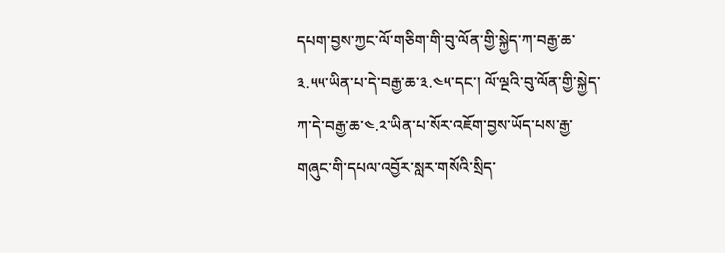དཔག་བྱས་ཀྱང་ལོ་གཅིག་གི་བུ་ལོན་གྱི་སྐྱེད་ཀ་བརྒྱ་ཆ་༣.༥༥་ཡིན་པ་དེ་བརྒྱ་ཆ་༣.༤༥་དང་། ལོ་ལྔའི་བུ་ལོན་གྱི་སྐྱེད་ཀ་དེ་བརྒྱ་ཆ་༤.༢་ཡིན་པ་སོར་འཇོག་བྱས་ཡོད་པས་རྒྱ་གཞུང་གི་དཔལ་འབྱོར་སླར་གསོའི་སྲིད་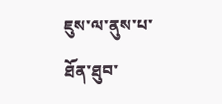ཇུས་ལ་ནུས་པ་ཐོན་ཐུབ་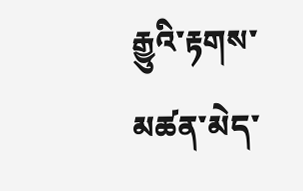རྒྱུའི་རྟགས་མཚན་མེད་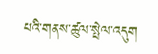པའི་གནས་ཚུལ་སྤེལ་འདུག